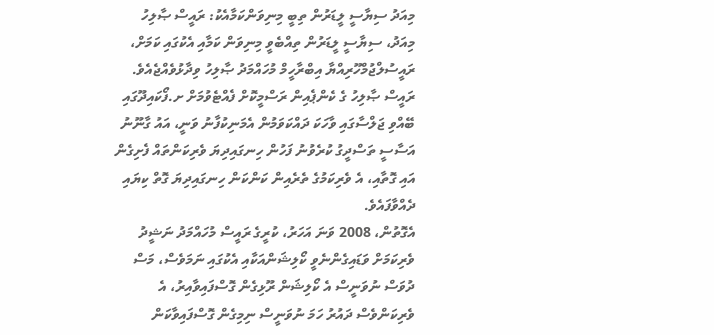މިއަދު ސިޔާސީ ލީޑަރުން ތިބީ މިނިވަންކަމާއެކު: ރައީސް ޞާލިހު
މިއަދު، ސިޔާސީ ލީޑަރުން ތިއްބެވީ މިނިވަން ކަމާއި އެކުގައި ކަމަށް، ރައީސުލްޖުމްހޫރިއްޔާ އިބްރާހީމް މުހައްމަދު ޞާލިހު ވިދާޅުވެއްޖެއެވެ.
ރައީސް ޞާލިހު ގެ ކެންޕެއިން ރަސްމީކޮށް ފެއްޓެވުމަށް ށ.ފޯކައިދޫގައި ބޭއްވި ޖަލްސާގައި ވާހަކަ ދައްކަވަމުން އެމަނިކުފާނު ވަނީ، އައު ގާނޫނު އަސާސީ ތަސްދީގު ކުރެވުނު ފަހުން ހިނގައިދިޔަ ވެރިކަންތައް ފެށިގެން އައި ގޮތާއި، އެ ވެރިކަމުގެ ތެރެއިން ކަންކަން ހިނގައިދިޔަ ގޮތް ކިޔައި ދެއްވާފައެވެ.
އެގޮތުން، 2008 ވަނަ އަހަރު، ކުރީގެ ރައީސް މުހައްމަދު ނަޝީދު ވެރިކަމަށް ވަޑައިގެންނެވީ ކޯލިޝަންއަކާއި އެކުގައި ނަމަވެސް، މަސް ދުވަސް ނުވަނީސް އެ ކޯލިޝަން ރޫޅިގެން ގޮސްފައިވާއިރު، އެ ވެރިކަންވެސް ދައުރު ހަމަ ނުވަނީސް ނިމިގެން ގޮސްފައިވާކަން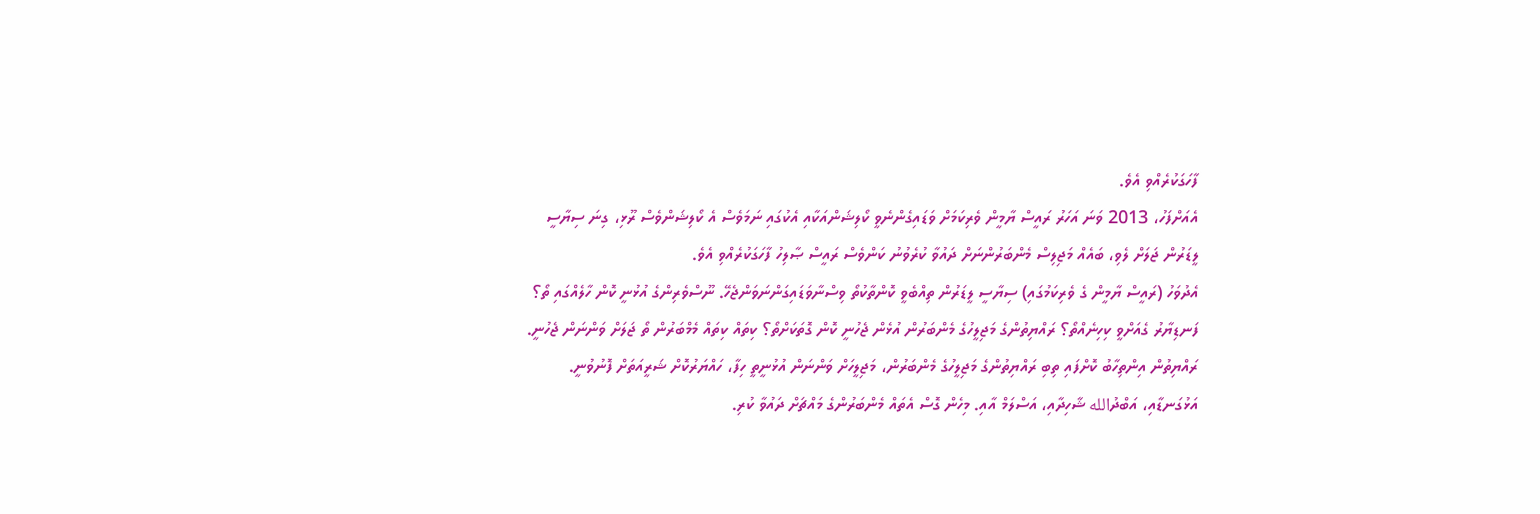ފާހަގަކުރެއްވި އެވެ.
އެއަށްފަހު، 2013 ވަނަ އަހަރު ރައީސް ޔާމީން ވެރިކަމަށް ވަޑައިގެންނެވީ ކޯލިޝަންއަކާއި އެކުގައި ނަމަވެސް އެ ކޯލިޝަންވެސް ރޫޅި، ގިނަ ސިޔާސީ ލީޑަރުން ޖަލަށް ލެވި، ބައެއް މަޖިލިސް މެންބަރުންނަށް ދައުވާ ކުރެވުނު ކަންވެސް ރައީސް ޞާލިހު ފާހަގަކުރެއްވި އެވެ.
އެދުވަހު (ރައީސް ޔާމީން ގެ ވެރިކަމުގައި) ސިޔާސީ ލީޑަރުން ތިއްބެވީ ކޮންތާކުތޯ ވިސްނާވަޑައިގަންނަވަންޖެހޭ. ނޫސްވެރިންގެ އުޅުނީ ކޮން ހާލެއްގައި ތޯ؟ ފަނޑިޔާރު ގެއަށްވީ ކިހިނެއްތޯ؟ ރައްޔިތުންގެ މަޖިލީހުގެ މެންބަރުން އުޅެން ޖެހުނީ ކޮން ގޮތަކަށްތޯ؟ ކިތައް ކިތައް މެމްބަރުން ތޯ ޖަލަށް ވަންނަން ޖެހުނީ. ރައްޔިތުން އިންތިހާބު ކޮށްފައި ތިބި ރައްޔިތުންގެ މަޖިލީހުގެ މެންބަރުން، މަޖިލީހަށް ވަންނަން އުޅުނީތީ ހިފާ، ހައްޔަރުކޮށް ޝަރީއަތަށް ފޮނުވުނީ. އަޅުގަނޑާއި، އަބްދުالله ޝާހިދާއި، އަސްލަމް އާއި. މިހެން ގޮސް އެތައް މެންބަރުންގެ މައްޗަށް ދައުވާ ކުރި.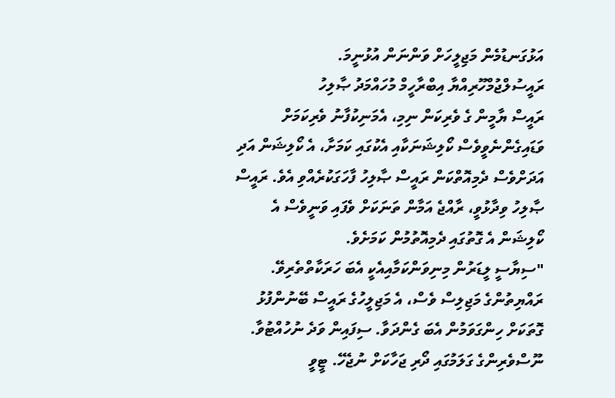އަޅުގަނޑުމެން މަޖިލީހަށް ވަންނަން އުޅުނީމަ.
ރައީސުލްޖުމްހޫރިއްޔާ އިބްރާހީމް މުހައްމަދު ޞާލިހު
ރައީސް ޔާމީން ގެ ވެރިކަން ނިމި، އެމަނިކުފާނު ވެރިކަމަށް ވަޑައިގެންނެވީވެސް ކޯލިޝަނަކާއި އެކުގައި ކަމަށާ، އެ ކޯލިޝަން އަދި އަދަށްވެސް ދެމިއޮތްކަން ރައީސް ޞާލިހު ފާހަގަކުރެއްވި އެވެ. ރައީސް ޞާލިހު ވިދާޅުވީ، ރާއްޖެ އަމާން ތަނަކަށް ވެފައި ވަނީވެސް އެ ކޯލިޝަން އެ ގޮތުގައި ދެމިއޮތުމުން ކަމަށެވެ.
"ސިޔާސީ ލީޑަރުން މިނިވަންކަމާއިއެކީ އެބަ ހަރަކާތްތެރިވޭ. ރައްޔިތުންގެ މަޖިލިސް ވެސް، އެ މަޖިލީހުގެ ރައީސް ބޭނުންފުޅު ގޮތަކަށް ހިންގަވަމުން އެބަ ގެންދަވާ. ސިފައިން ވަދެ ނުހުއްޓުވާ. ނޫސްވެރިންގެ ގަލަމުގައި ދޯރި ޖަހާކަށް ނުޖެހޭ. ޓީވީ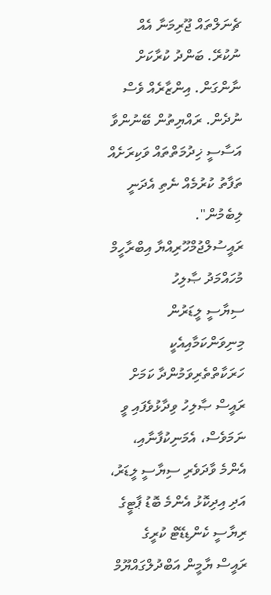ޗެނަލްތައް ޖޫރިމަނާ އެއް ނުކުރޭ. ބަންދު ކުރާކަށް ނާންގަން. އިންޒާރެއް ވެސް ނުދެން. ރައްޔިތުން ބޭނުންވާ އަސާސީ ޚިދުމަތްތައް ވަކިރަށެއް ތަފާތު ކުރުމެއް ނެތި އެދަނީ ލިބެމުން".
ރައީސުލްޖުމްހޫރިއްޔާ އިބްރާހީމް މުހައްމަދު ޞާލިހު
ސިޔާސީ ލީޑަރުން މިނިވަންކަމާއިއެކީ ހަރަކާތްތެރިވަމުންދާ ކަމަށް ރައީސް ޞާލިހު ވިދާޅުވެފައި ވީ ނަމަވެސް، އެމަނިކުފާނާއި، އެންމެ ވާދަވެރި ސިޔާސީ ލީޑަރު، އަދި އިދިކޮޅު އެންމެ ބޮޑު ޕާޓީގެ ރިޔާސީ ކެންޑިޑޭޓް ކުރީގެ ރައީސް ޔާމީން އަބްދުލްގައްޔޫމް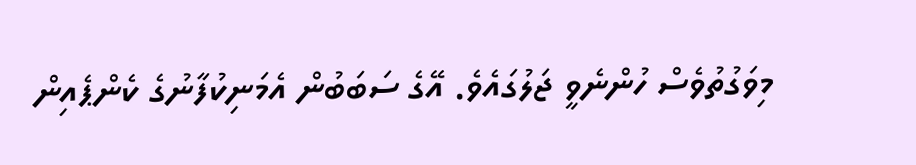މިވަގުތުވެސް ހުންނެވީ ޖަލުގައެވެ. އޭގެ ސަބަބުން އެމަނިކުފާނުގެ ކެންޕެއިން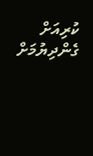ކުރިއަށް ގެންދިޔުމަށް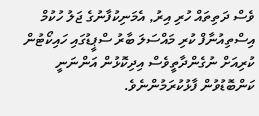ވެސް ދަތިތައް ހުރި އިރު, އެމަނިކުފާނުގެ ޖަލު ހުކުމް އިސްތިއުނާފް ކުރި މައްސަލަ ބާރު ސްޕީޑުގައި ހައިކޯޓުން ކުރިއަށް ނުގެންދާތީވެސް އިދިކޮޅުން އަންނަނީ ކަންބޮޑުވުން ފާޅުކުރަމުންނެވެ.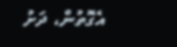އެގޮތުން، ދަށު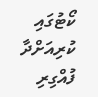ކޯޓުގައި ކުރިއަށްދާ ފުއްގިރި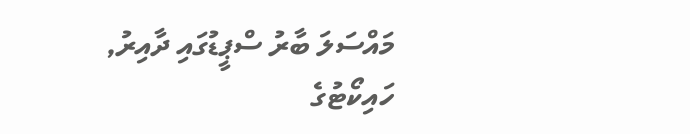މައްސަލަ ބާރު ސްޕީޑުގައި ދާއިރު, ހައިކޯޓުގެ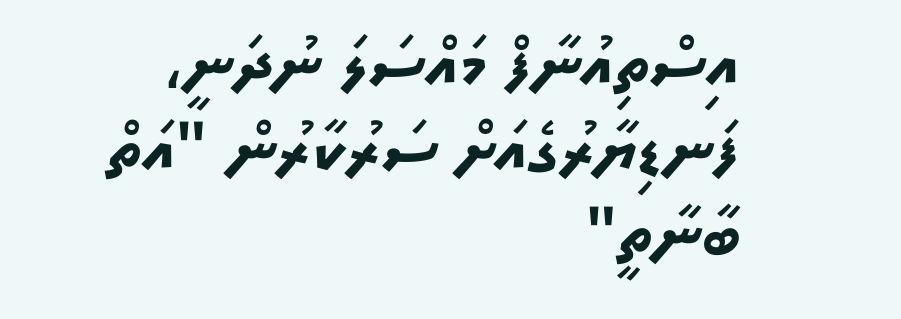އިސްތިއުނާފް މައްސަލަ ނުދަނީ، ފަނޑިޔާރުގެއަށް ސަރުކާރުން "އަތް ބާނާތީ"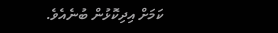ކަމަށް އިދިކޮޅުން ބުނެއެވެ.